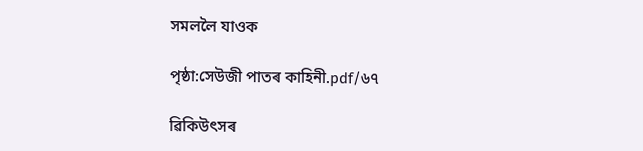সমললৈ যাওক

পৃষ্ঠা:সেউজী পাতৰ কাহিনী.pdf/৬৭

ৱিকিউৎসৰ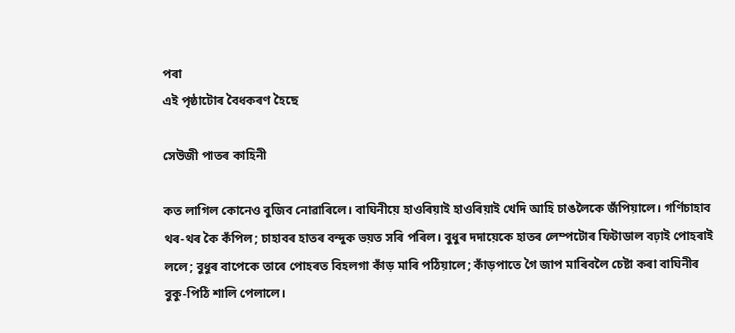পৰা
এই পৃষ্ঠাটোৰ বৈধকৰণ হৈছে

সেউজী পাতৰ কাহিনী

কত লাগিল কোনেও বুজিব নোৱাৰিলে। বাঘিনীয়ে হাওৰিয়াই হাওৰিয়াই খেদি আহি চাঙলৈকে জঁপিয়ালে। গৰ্ণিচাহাব থৰ-থৰ কৈ কঁপিল; চাহাবৰ হাতৰ বন্দুক ভয়ত সৰি পৰিল। বুধুৰ দদায়েকে হাতৰ লেম্পটোৰ ফিটাডাল বঢ়াই পোহৰাই ললে; বুধুৰ বাপেকে তাৰে পোহৰত বিহলগা কাঁড় মাৰি পঠিয়ালে; কাঁড়পাতে গৈ জাপ মাৰিবলৈ চেষ্টা কৰা বাঘিনীৰ বুকু-পিঠি শালি পেলালে।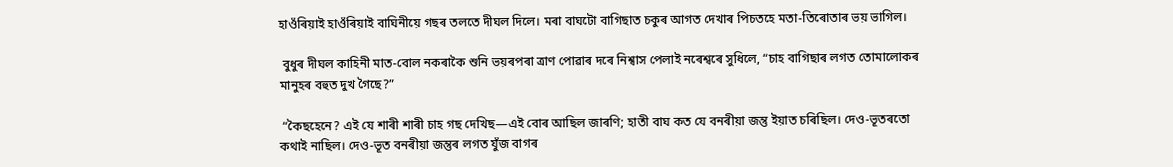হাওঁৰিয়াই হাওঁৰিয়াই বাঘিনীয়ে গছৰ তলতে দীঘল দিলে। মৰা বাঘটো বাগিছাত চকুৰ আগত দেখাৰ পিচতহে মতা-তিৰোতাৰ ভয় ভাগিল।

 বুধুৰ দীঘল কাহিনী মাত-বোল নকৰাকৈ শুনি ভয়ৰপৰা ত্ৰাণ পোৱাৰ দৰে নিশ্বাস পেলাই নৰেশ্বৰে সুধিলে, “চাহ বাগিছাৰ লগত তোমালোকৰ মানুহৰ বহুত দুখ গৈছে?”

 “কৈছহেনে? এই যে শাৰী শাৰী চাহ গছ দেখিছ—এই বোৰ আছিল জাৰণি; হাতী বাঘ কত যে বনৰীয়া জন্তু ইয়াত চৰিছিল। দেও-ভূতৰতো কথাই নাছিল। দেও-ভূত বনৰীয়া জন্তুৰ লগত যুঁজ বাগৰ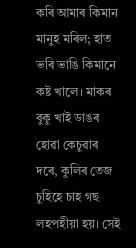কৰি আমাৰ কিমান মানুহ মৰিল; হাত ভৰি ভাঙি কিমানে কষ্ট খালে। মাকৰ বুকু খাই ডাঙৰ হোৱা কেচুৱাৰ দৰে, কুলিৰ তেজ চুহিহে চাহ গছ লহপহীয়া হয়। সেই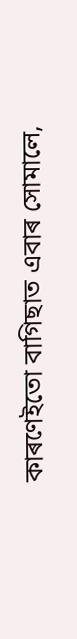কাৰণেইতো বাগিছাত এবাৰ সোমালে,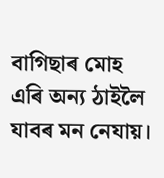বাগিছাৰ মোহ এৰি অন্য ঠাইলৈ যাবৰ মন নেযায়।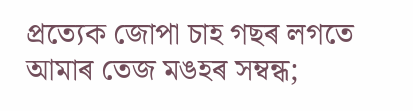প্ৰত্যেক জোপা চাহ গছৰ লগতে আমাৰ তেজ মঙহৰ সম্বন্ধ;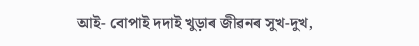আই- বোপাই দদাই খুড়াৰ জীৱনৰ সুখ-দুখ,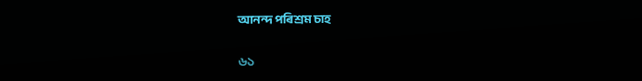আনন্দ পৰিশ্ৰম চাহ

৬১